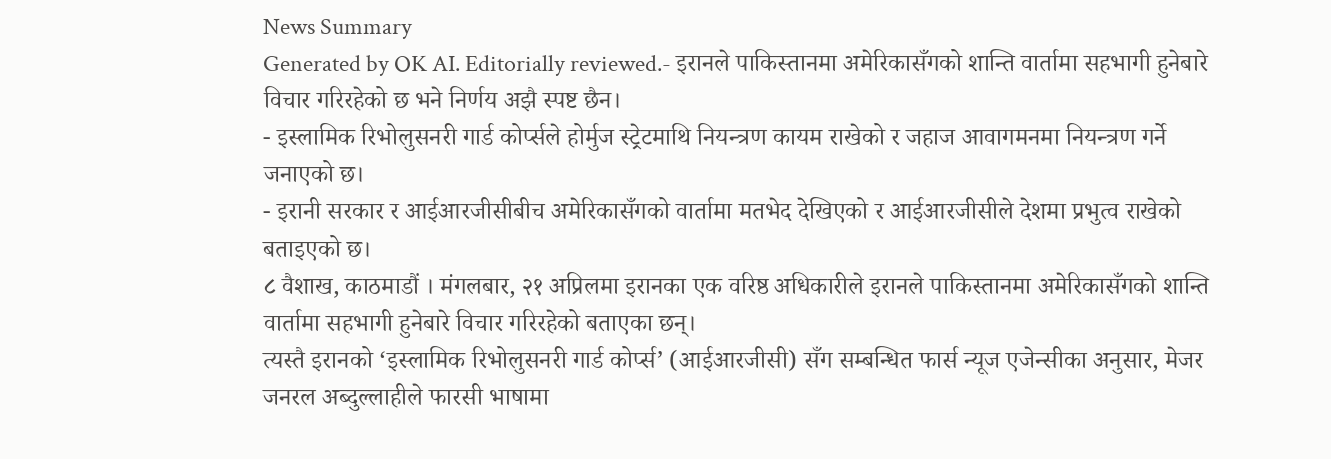News Summary
Generated by OK AI. Editorially reviewed.- इरानले पाकिस्तानमा अमेरिकासँगको शान्ति वार्तामा सहभागी हुनेबारे विचार गरिरहेको छ भने निर्णय अझै स्पष्ट छैन।
- इस्लामिक रिभोलुसनरी गार्ड कोर्प्सले होर्मुज स्ट्रेटमाथि नियन्त्रण कायम राखेको र जहाज आवागमनमा नियन्त्रण गर्ने जनाएको छ।
- इरानी सरकार र आईआरजीसीबीच अमेरिकासँगको वार्तामा मतभेद देखिएको र आईआरजीसीले देशमा प्रभुत्व राखेको बताइएको छ।
८ वैशाख, काठमाडौं । मंगलबार, २१ अप्रिलमा इरानका एक वरिष्ठ अधिकारीले इरानले पाकिस्तानमा अमेरिकासँगको शान्ति वार्तामा सहभागी हुनेबारे विचार गरिरहेको बताएका छन्।
त्यस्तै इरानको ‘इस्लामिक रिभोलुसनरी गार्ड कोर्प्स’ (आईआरजीसी) सँग सम्बन्धित फार्स न्यूज एजेन्सीका अनुसार, मेजर जनरल अब्दुल्लाहीले फारसी भाषामा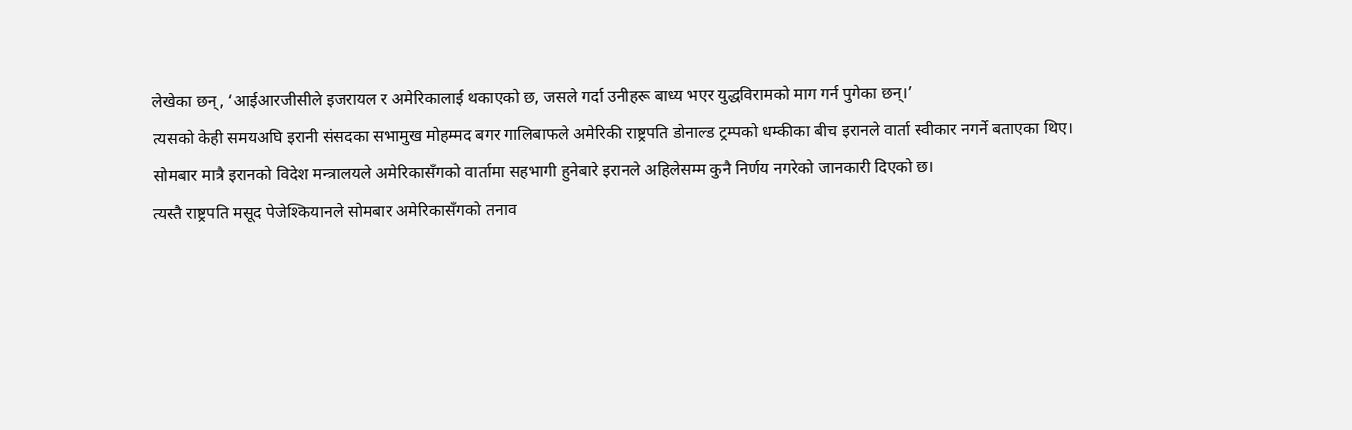लेखेका छन्, ‘आईआरजीसीले इजरायल र अमेरिकालाई थकाएको छ, जसले गर्दा उनीहरू बाध्य भएर युद्धविरामको माग गर्न पुगेका छन्।’
त्यसको केही समयअघि इरानी संसदका सभामुख मोहम्मद बगर गालिबाफले अमेरिकी राष्ट्रपति डोनाल्ड ट्रम्पको धम्कीका बीच इरानले वार्ता स्वीकार नगर्ने बताएका थिए।
सोमबार मात्रै इरानको विदेश मन्त्रालयले अमेरिकासँगको वार्तामा सहभागी हुनेबारे इरानले अहिलेसम्म कुनै निर्णय नगरेको जानकारी दिएको छ।
त्यस्तै राष्ट्रपति मसूद पेजेश्कियानले सोमबार अमेरिकासँगको तनाव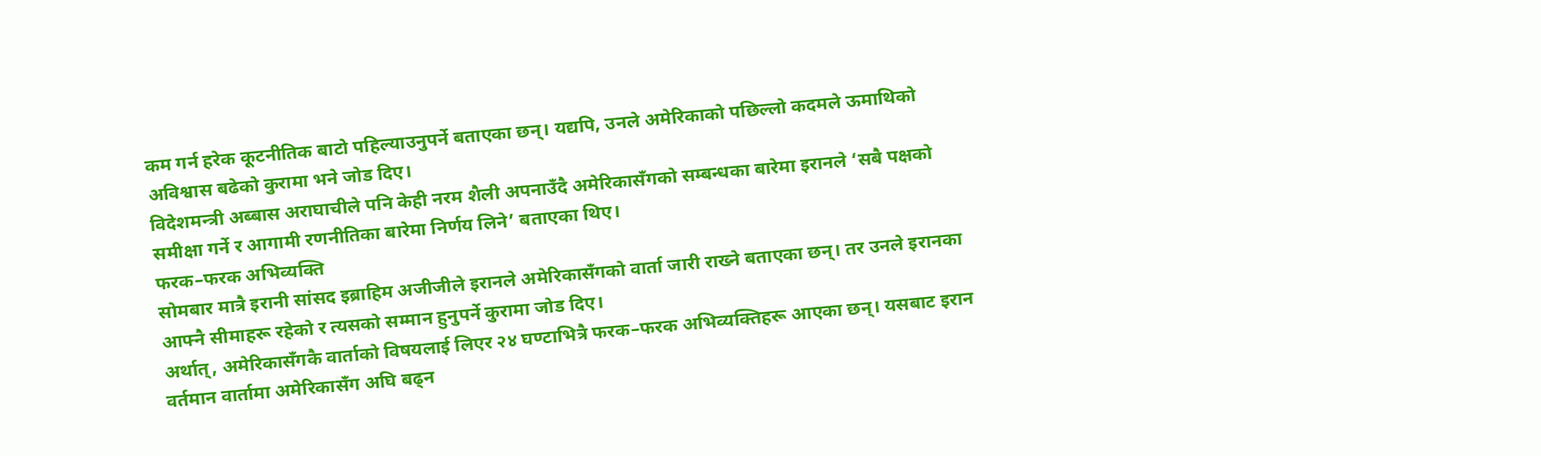कम गर्न हरेक कूटनीतिक बाटो पहिल्याउनुपर्ने बताएका छन्। यद्यपि, उनले अमेरिकाको पछिल्लो कदमले ऊमाथिको अविश्वास बढेको कुरामा भने जोड दिए।
विदेशमन्त्री अब्बास अराघाचीले पनि केही नरम शैली अपनाउँदै अमेरिकासँगको सम्बन्धका बारेमा इरानले ‘सबै पक्षको समीक्षा गर्ने र आगामी रणनीतिका बारेमा निर्णय लिने’ बताएका थिए।
फरक–फरक अभिव्यक्ति
सोमबार मात्रै इरानी सांसद इब्राहिम अजीजीले इरानले अमेरिकासँगको वार्ता जारी राख्ने बताएका छन्। तर उनले इरानका आफ्नै सीमाहरू रहेको र त्यसको सम्मान हुनुपर्ने कुरामा जोड दिए।
अर्थात्, अमेरिकासँगकै वार्ताको विषयलाई लिएर २४ घण्टाभित्रै फरक–फरक अभिव्यक्तिहरू आएका छन्। यसबाट इरान वर्तमान वार्तामा अमेरिकासँग अघि बढ्न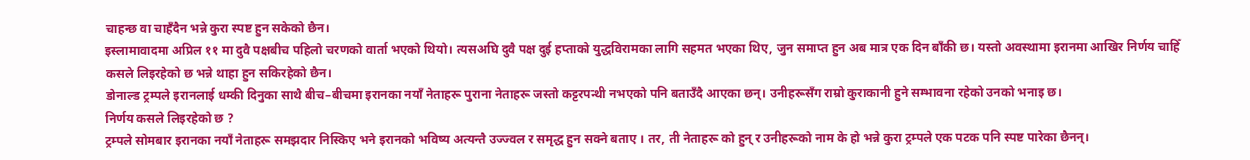चाहन्छ वा चाहँदैन भन्ने कुरा स्पष्ट हुन सकेको छैन।
इस्लामावादमा अप्रिल ११ मा दुवै पक्षबीच पहिलो चरणको वार्ता भएको थियो। त्यसअघि दुवै पक्ष दुई हप्ताको युद्धविरामका लागि सहमत भएका थिए, जुन समाप्त हुन अब मात्र एक दिन बाँकी छ। यस्तो अवस्थामा इरानमा आखिर निर्णय चाहिँ कसले लिइरहेको छ भन्ने थाहा हुन सकिरहेको छैन।
डोनाल्ड ट्रम्पले इरानलाई धम्की दिनुका साथै बीच–बीचमा इरानका नयाँ नेताहरू पुराना नेताहरू जस्तो कट्टरपन्थी नभएको पनि बताउँदै आएका छन्। उनीहरूसँग राम्रो कुराकानी हुने सम्भावना रहेको उनको भनाइ छ।
निर्णय कसले लिइरहेको छ ?
ट्रम्पले सोमबार इरानका नयाँ नेताहरू समझदार निस्किए भने इरानको भविष्य अत्यन्तै उज्ज्वल र समृद्ध हुन सक्ने बताए । तर, ती नेताहरू को हुन् र उनीहरूको नाम के हो भन्ने कुरा ट्रम्पले एक पटक पनि स्पष्ट पारेका छैनन्।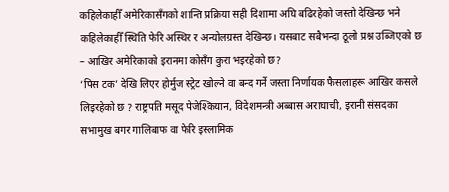कहिलेकाहीँ अमेरिकासँगको शान्ति प्रक्रिया सही दिशामा अघि बढिरहेको जस्तो देखिन्छ भने कहिलेकाहीँ स्थिति फेरि अस्थिर र अन्योलग्रस्त देखिन्छ। यसबाट सबैभन्दा ठूलो प्रश्न उब्जिएको छ – आखिर अमेरिकाको इरानमा कोसँग कुरा भइरहेको छ?
‘पिस टक’ देखि लिएर होर्मुज स्ट्रेट खोल्ने वा बन्द गर्ने जस्ता निर्णायक फैसलाहरू आखिर कसले लिइरहेको छ ? राष्ट्रपति मसूद पेजेश्कियान, विदेशमन्त्री अब्बास अराघाची, इरानी संसदका सभामुख बगर गालिबाफ वा फेरि इस्लामिक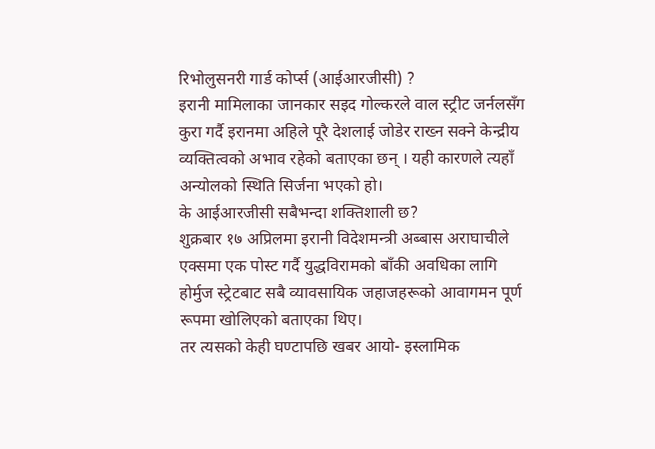रिभोलुसनरी गार्ड कोर्प्स (आईआरजीसी) ?
इरानी मामिलाका जानकार सइद गोल्करले वाल स्ट्रीट जर्नलसँग कुरा गर्दै इरानमा अहिले पूरै देशलाई जोडेर राख्न सक्ने केन्द्रीय व्यक्तित्वको अभाव रहेको बताएका छन् । यही कारणले त्यहाँ अन्योलको स्थिति सिर्जना भएको हो।
के आईआरजीसी सबैभन्दा शक्तिशाली छ?
शुक्रबार १७ अप्रिलमा इरानी विदेशमन्त्री अब्बास अराघाचीले एक्समा एक पोस्ट गर्दै युद्धविरामको बाँकी अवधिका लागि होर्मुज स्ट्रेटबाट सबै व्यावसायिक जहाजहरूको आवागमन पूर्ण रूपमा खोलिएको बताएका थिए।
तर त्यसको केही घण्टापछि खबर आयो- इस्लामिक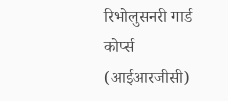रिभोलुसनरी गार्ड कोर्प्स (आईआरजीसी)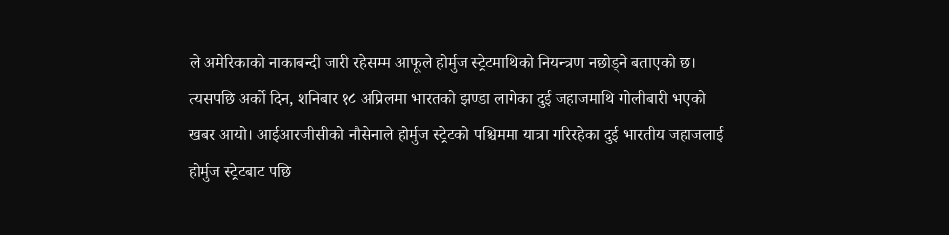ले अमेरिकाको नाकाबन्दी जारी रहेसम्म आफूले होर्मुज स्ट्रेटमाथिको नियन्त्रण नछोड्ने बताएको छ।
त्यसपछि अर्को दिन, शनिबार १८ अप्रिलमा भारतको झण्डा लागेका दुई जहाजमाथि गोलीबारी भएको खबर आयो। आईआरजीसीको नौसेनाले होर्मुज स्ट्रेटको पश्चिममा यात्रा गरिरहेका दुई भारतीय जहाजलाई होर्मुज स्ट्रेटबाट पछि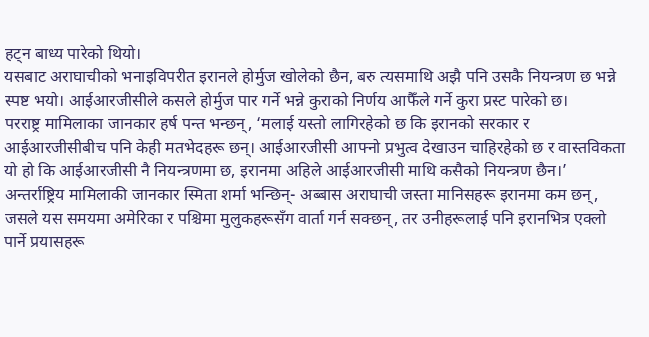हट्न बाध्य पारेको थियो।
यसबाट अराघाचीको भनाइविपरीत इरानले होर्मुज खोलेको छैन, बरु त्यसमाथि अझै पनि उसकै नियन्त्रण छ भन्ने स्पष्ट भयो। आईआरजीसीले कसले होर्मुज पार गर्ने भन्ने कुराको निर्णय आफैँले गर्ने कुरा प्रस्ट पारेको छ।
परराष्ट्र मामिलाका जानकार हर्ष पन्त भन्छन्, ‘मलाई यस्तो लागिरहेको छ कि इरानको सरकार र आईआरजीसीबीच पनि केही मतभेदहरू छन्। आईआरजीसी आफ्नो प्रभुत्व देखाउन चाहिरहेको छ र वास्तविकता यो हो कि आईआरजीसी नै नियन्त्रणमा छ, इरानमा अहिले आईआरजीसी माथि कसैको नियन्त्रण छैन।’
अन्तर्राष्ट्रिय मामिलाकी जानकार स्मिता शर्मा भन्छिन्- अब्बास अराघाची जस्ता मानिसहरू इरानमा कम छन्, जसले यस समयमा अमेरिका र पश्चिमा मुलुकहरूसँग वार्ता गर्न सक्छन्, तर उनीहरूलाई पनि इरानभित्र एक्लो पार्ने प्रयासहरू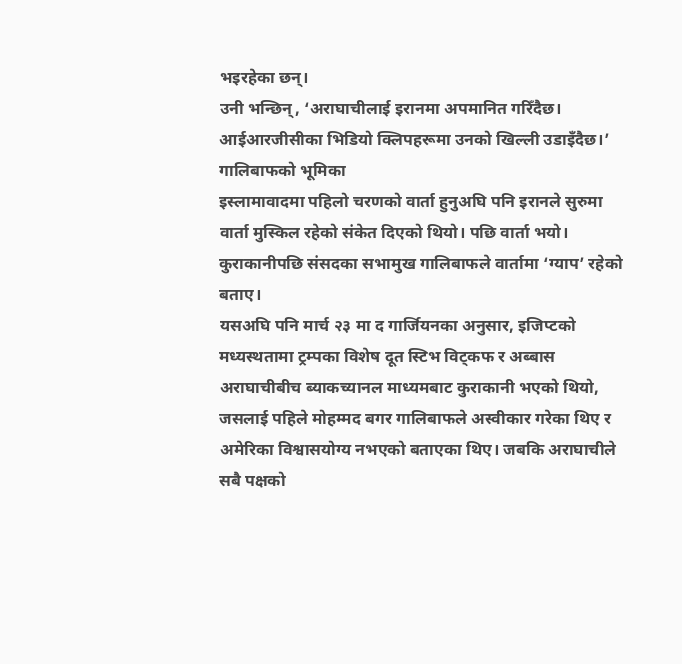भइरहेका छन्।
उनी भन्छिन्, ‘अराघाचीलाई इरानमा अपमानित गरिँदैछ। आईआरजीसीका भिडियो क्लिपहरूमा उनको खिल्ली उडाइँदैछ।’
गालिबाफको भूमिका
इस्लामावादमा पहिलो चरणको वार्ता हुनुअघि पनि इरानले सुरुमा वार्ता मुस्किल रहेको संकेत दिएको थियो। पछि वार्ता भयो। कुराकानीपछि संसदका सभामुख गालिबाफले वार्तामा ‘ग्याप’ रहेको बताए।
यसअघि पनि मार्च २३ मा द गार्जियनका अनुसार, इजिप्टको मध्यस्थतामा ट्रम्पका विशेष दूत स्टिभ विट्कफ र अब्बास अराघाचीबीच ब्याकच्यानल माध्यमबाट कुराकानी भएको थियो, जसलाई पहिले मोहम्मद बगर गालिबाफले अस्वीकार गरेका थिए र अमेरिका विश्वासयोग्य नभएको बताएका थिए। जबकि अराघाचीले सबै पक्षको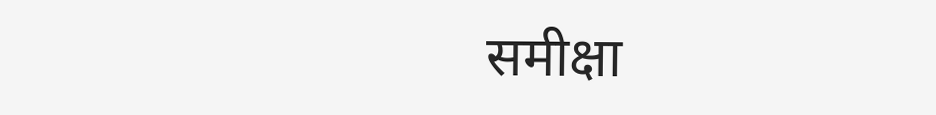समीक्षा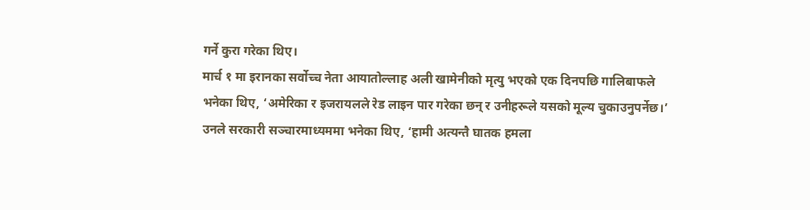गर्ने कुरा गरेका थिए।
मार्च १ मा इरानका सर्वोच्च नेता आयातोल्लाह अली खामेनीको मृत्यु भएको एक दिनपछि गालिबाफले भनेका थिए, ‘अमेरिका र इजरायलले रेड लाइन पार गरेका छन् र उनीहरूले यसको मूल्य चुकाउनुपर्नेछ।’
उनले सरकारी सञ्चारमाध्यममा भनेका थिए, ‘हामी अत्यन्तै घातक हमला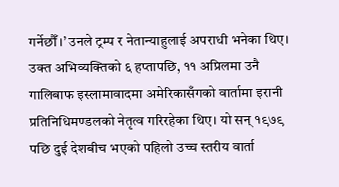गर्नेछौँ।’ उनले ट्रम्प र नेतान्याहुलाई अपराधी भनेका थिए।
उक्त अभिव्यक्तिको ६ हप्तापछि, ११ अप्रिलमा उनै गालिबाफ इस्लामावादमा अमेरिकासँगको वार्तामा इरानी प्रतिनिधिमण्डलको नेतृत्व गरिरहेका थिए। यो सन् १९७९ पछि दुई देशबीच भएको पहिलो उच्च स्तरीय वार्ता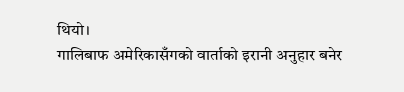थियो।
गालिबाफ अमेरिकासँगको वार्ताको इरानी अनुहार बनेर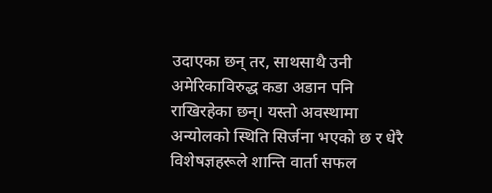उदाएका छन् तर, साथसाथै उनी अमेरिकाविरुद्ध कडा अडान पनि राखिरहेका छन्। यस्तो अवस्थामा अन्योलको स्थिति सिर्जना भएको छ र धेरै विशेषज्ञहरूले शान्ति वार्ता सफल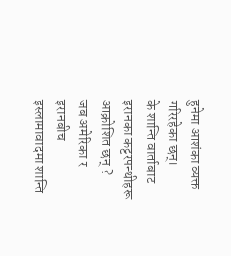हुनेमा आशंका व्यक्त गरिरहेका छन्।
के शान्ति वार्ताबाट इरानका कट्टरपन्थीहरू आक्रोशित छन् ?
जब अमेरिका र इरानबीच इस्लामावादमा शान्ति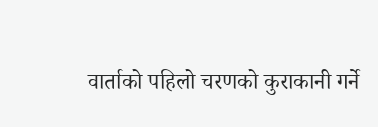वार्ताको पहिलो चरणको कुराकानी गर्ने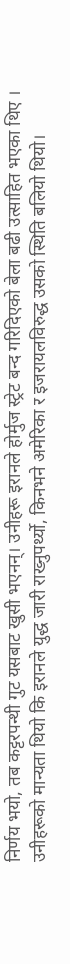निर्णय भयो, तब कट्टरपन्थी गुट यसबाट खुसी भएनन्। उनीहरू इरानले होर्मुज स्ट्रेट बन्द गरिदिएको बेला बढी उत्साहित भएका थिए ।
उनीहरूको मान्यता थियो कि इरानले युद्ध जारी राख्नुपर्थ्यो, किनभने अमेरिका र इजरायलविरुद्ध उसको स्थिति बलियो थियो।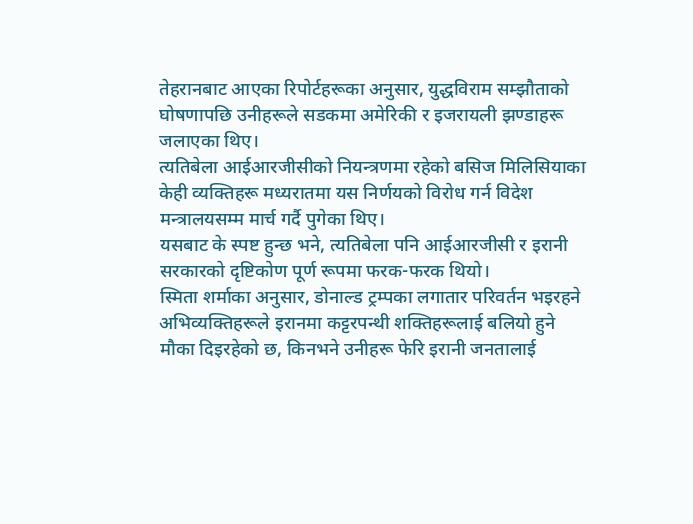तेहरानबाट आएका रिपोर्टहरूका अनुसार, युद्धविराम सम्झौताको घोषणापछि उनीहरूले सडकमा अमेरिकी र इजरायली झण्डाहरू जलाएका थिए।
त्यतिबेला आईआरजीसीको नियन्त्रणमा रहेको बसिज मिलिसियाका केही व्यक्तिहरू मध्यरातमा यस निर्णयको विरोध गर्न विदेश मन्त्रालयसम्म मार्च गर्दै पुगेका थिए।
यसबाट के स्पष्ट हुन्छ भने, त्यतिबेला पनि आईआरजीसी र इरानी सरकारको दृष्टिकोण पूर्ण रूपमा फरक-फरक थियो।
स्मिता शर्माका अनुसार, डोनाल्ड ट्रम्पका लगातार परिवर्तन भइरहने अभिव्यक्तिहरूले इरानमा कट्टरपन्थी शक्तिहरूलाई बलियो हुने मौका दिइरहेको छ, किनभने उनीहरू फेरि इरानी जनतालाई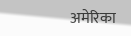अमेरिका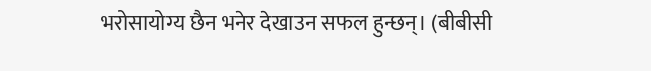भरोसायोग्य छैन भनेर देखाउन सफल हुन्छन्। (बीबीसी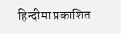हिन्दीमा प्रकाशित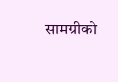सामग्रीको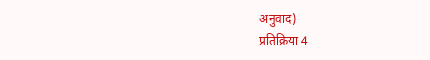अनुवाद)
प्रतिक्रिया 4